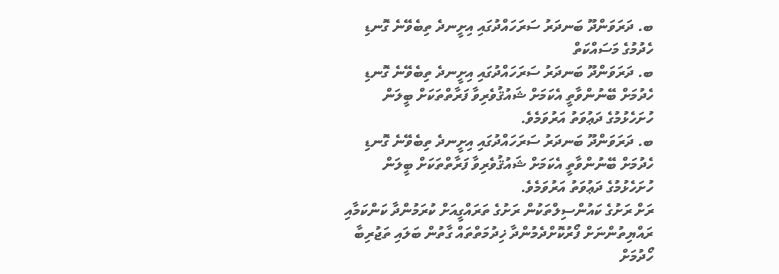ބ. ދަރަވަންދޫ ބަނދަރު ސަރަހައްދުގައި އިށީނދެ ތިބެވޭނެ ގޮނޑި ހެދުމުގެ މަސައްކަތް
ބ. ދަރަވަންދޫ ބަނދަރު ސަރަހައްދުގައި އިށީނދެ ތިބެވޭނެ ގޮނޑި ހެދުމަށް ބޭނުންވާތީ އެކަމަށް ޝައުޤުވެރިވާ ފަރާތްތަކަށް ބީލަން ހުށަހެޅުމުގެ ދަޢުވަތު އަރުވަމެވެ.
ބ. ދަރަވަންދޫ ބަނދަރު ސަރަހައްދުގައި އިށީނދެ ތިބެވޭނެ ގޮނޑި ހެދުމަށް ބޭނުންވާތީ އެކަމަށް ޝައުޤުވެރިވާ ފަރާތްތަކަށް ބީލަން ހުށަހެޅުމުގެ ދަޢުވަތު އަރުވަމެވެ.
ރަށް ރަށުގެ ކައުންސިލްތަކުން ރަށުގެ ތަރައްގީއަށް ކުރަމުންދާ ކަންކަމާއި ރައްޔިތުންނަށް ފޯރުކޮށްދެމުންދާ ޚިދުމަތްތައް ގާތުން ބަލައި ތަޖުރިބާ ހޯދުމަށް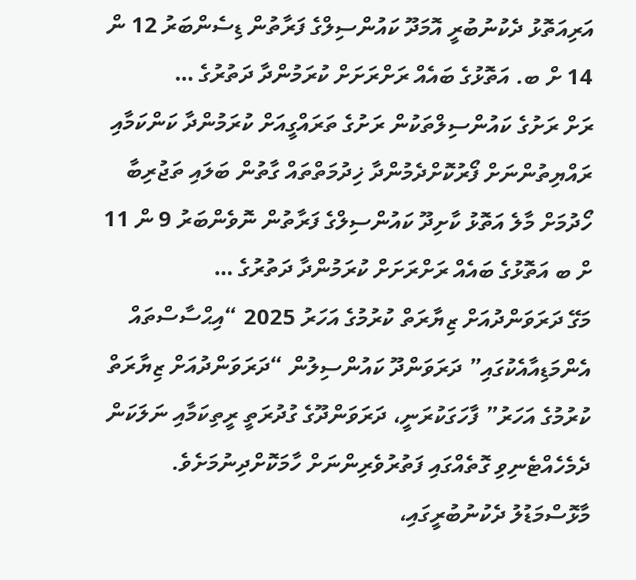އަރިއަތޮޅު ދެކުނުބުރީ އޮމަދޫ ކައުންސިލްގެ ފަރާތުން ޑިސެންބަރު 12 ން 14 ށް ބ. އަތޮޅުގެ ބައެއް ރަށްރަށަށް ކުރަމުންދާ ދަތުރުގެ …
ރަށް ރަށުގެ ކައުންސިލްތަކުން ރަށުގެ ތަރައްގީއަށް ކުރަމުންދާ ކަންކަމާއި ރައްޔިތުންނަށް ފޯރުކޮށްދެމުންދާ ޚިދުމަތްތައް ގާތުން ބަލައި ތަޖުރިބާ ހޯދުމަށް މާލެ އަތޮޅު ކާށިދޫ ކައުންސިލްގެ ފަރާތުން ނޮވެންބަރު 9 ން 11 ށް ބ އަތޮޅުގެ ބައެއް ރަށްރަށަށް ކުރަމުންދާ ދަތުރުގެ …
މަގޭ ދަރަވަންދުއަށް ޒިޔާރަތް ކުރުމުގެ އަހަރު 2025 “އިޙްސާސްތައް އެންމަޑިއާއެކުގައި” ދަރަވަންދޫ ކައުންސިލުން “ދަރަވަންދުއަށް ޒިޔާރަތް ކުރުމުގެ އަހަރު” ފާހަގަކުރަނީ، ދަރަވަންދޫގެ ގުދުރަތީ ރީތިކަމާއި ނަލަކަން ދެމެހެއްޓެނިވި ގޮތެއްގައި ފަތުރުވެރިންނަށް ހާމަކޮށްދިނުމަށެވެ. މާޅޮސްމަޑުލު ދެކުނުބުރީގައި،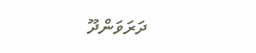ދަރަވަންދޫ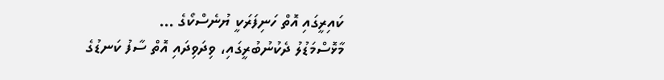ކައިރީގައި އޮތް ހަނިފަރަކީ ޔުނެސްކޯގެ …
މާޅޮސްމަޑުލު ދެކުނުބުރީގައި، ވިދަވިދައި އޮތް ސާފު ކަނޑުގެ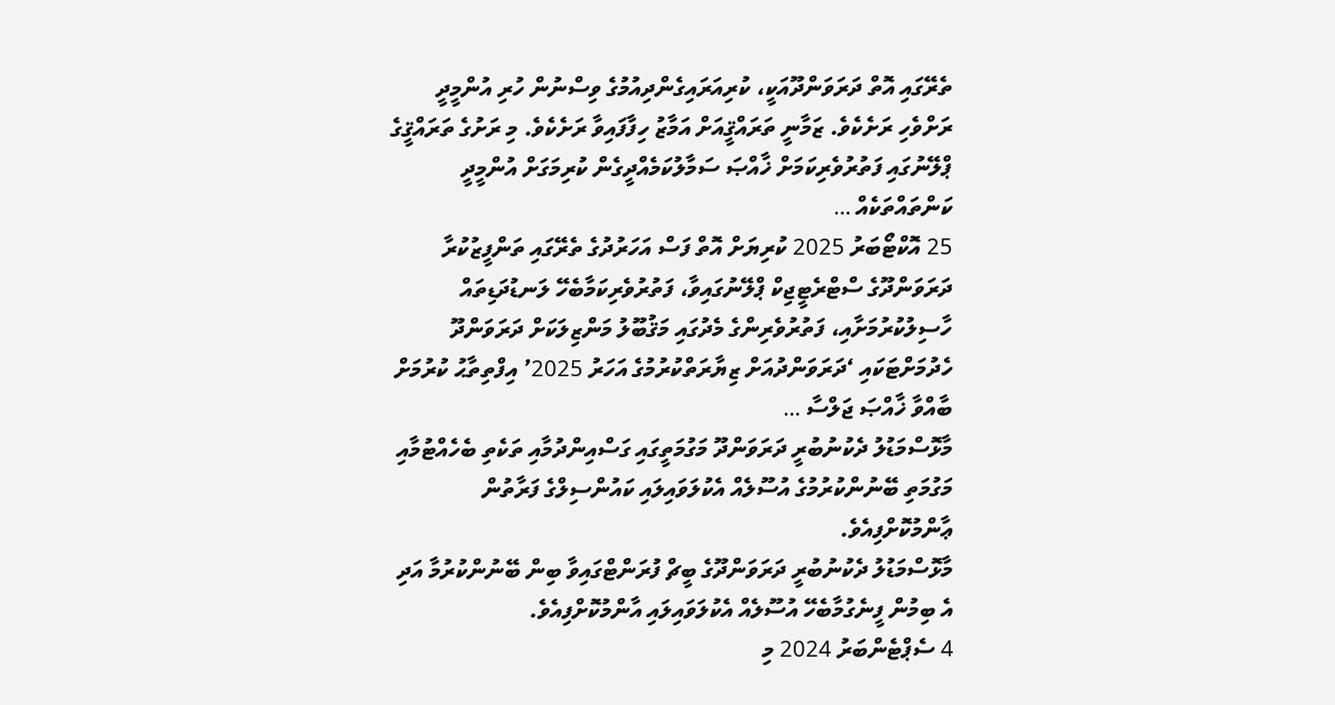ތެރޭގައި އޮތް ދަރަވަންދޫއަކީ، ކުރިއަރައިގެންދިއުމުގެ ވިސްނުން ހުރި އުންމީދީ ރަށްވެހި ރަށެކެވެ. ޒަމާނީ ތަރައްޤީއަށް އަމާޒު ހިފާފައިވާ ރަށެކެވެ. މި ރަށުގެ ތަރައްޤީގެ ޕްލޭނުގައި ފަތުރުވެރިކަމަށް ޚާއްޞަ ސަމާލުކަމެއްދީގެން ކުރިމަގަށް އުންމީދީ ކަންތައްތަކެއް …
25 އޮކްޓޯބަރު 2025 ކުރިޔަށް އޮތް ފަސް އަހަރުދުގެ ތެރޭގައި ތަންފީޒުކުރާ ދަރަވަންދޫގެ ސްޓްރެޓީޖިކް ޕްލޭނުގައިވާ، ފަތުރުވެރިކަމާބެހޭ ލަނޑުދަޑިތައް ހާސިލުކުރުމަށާއި، ފަތުރުވެރިންގެ މެދުގައި މަޤުބޫލު މަންޒިލަކަށް ދަރަވަންދޫ ހެދުމަށްޓަކައި ‘ދަރަވަންދުއަށް ޒިޔާރަތްކުރުމުގެ އަހަރު 2025’ އިފްތިތާޙު ކުރުމަށް ބާއްވާ ޚާއްޞަ ޖަލްސާ …
މާޅޮސްމަޑުލު ދެކުނުބުރީ ދަރަވަންދޫ މަގުމަތީގައި ގަސްއިންދުމާއި ތަކެތި ބެހެއްޓުމާއި މަގުމަތި ބޭނުންކުރުމުގެ އުސޫލެއް އެކުލަވައިލައި ކައުންސިލްގެ ފަރާތުން ޢާންމުކޮށްފިއެވެ.
މާޅޮސްމަޑުލު ދެކުނުބުރީ ދަރަވަންދޫގެ ބީޗް ފުރަންޓްގައިވާ ބިން ބޭނުންކުރުމާ އަދި އެ ބިމުން ފީނެގުމާބެހޭ އުސޫލެއް އެކުލަވައިލައި އާންމުކޮށްފިއެވެ.
4 ސެޕްޓެންބަރު 2024 މި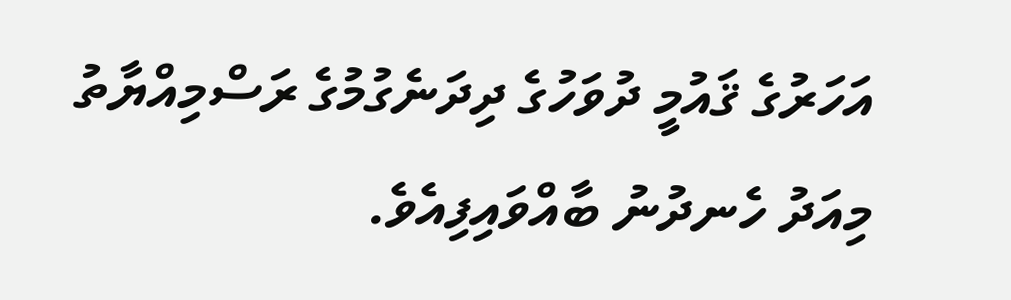އަހަރުގެ ޤައުމީ ދުވަހުގެ ދިދަނެގުމުގެ ރަސްމިއްޔާތު މިއަދު ހެނދުނު ބާއްވައިފިއެވެ.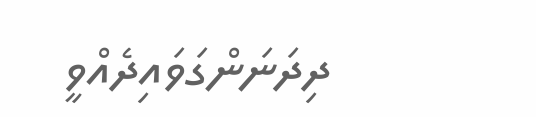ދިދަނަންގަވައިދެއްވީ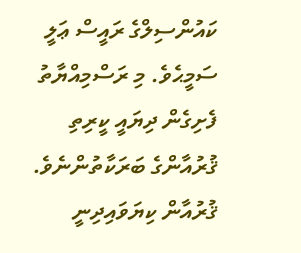ކައުންސިލްގެ ރައީސް ޢަލީ ސަމީޙެވެ. މި ރަސްމިއްޔާތު ފެށިގެން ދިޔައީ ކީރިތި ޤުރުއާންގެ ބަރަކާތުންނެވެ. ޤުރުއާން ކިޔަވައިދިނީ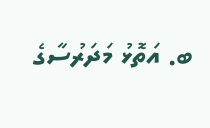ބ. އަތޮޅު މަދަރުސާގެ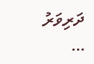ދަރިވަރު …